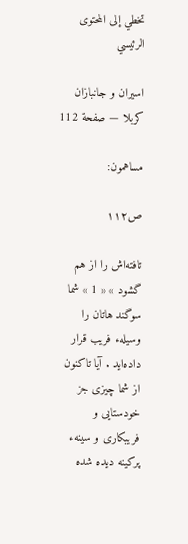تخطي إلى المحتوى الرئيسي

اسيران و جانبازان كربلا — صفحة 112

مساهمون:

ص١١٢

تافته‌اش را از هم گشود » « 1 » شما سوگند هاتان را وسيلهء فريب قرار داده‌ايد . آيا تاكنون از شما چيزى جز خودستايى و فريبكارى و سينهء پركينه ديده شده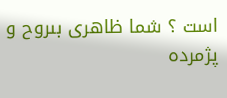است ؟ شما ظاهرى بىروح و پژمرده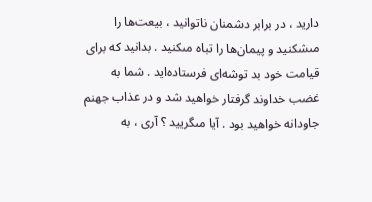داريد ، در برابر دشمنان ناتوانيد ، بيعت‌ها را مىشكنيد و پيمان‌ها را تباه مىكنيد . بدانيد كه براى قيامت خود بد توشه‌اى فرستاده‌ايد . شما به غضب خداوند گرفتار خواهيد شد و در عذاب جهنم جاودانه خواهيد بود . آيا مىگرييد ؟ آرى ، به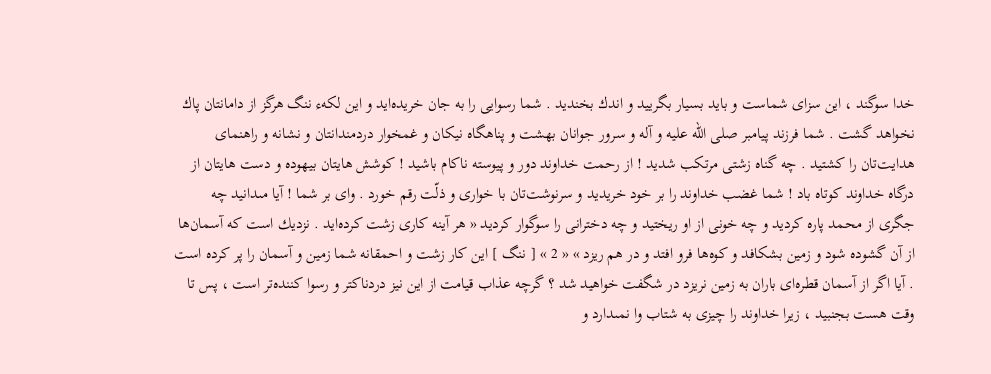خدا سوگند ، اين سزاى شماست و بايد بسيار بگرييد و اندك بخنديد . شما رسوايى را به جان خريده‌ايد و اين لكهء ننگ هرگز از دامانتان پاك نخواهد گشت . شما فرزند پيامبر صلى الله عليه و آله و سرور جوانان بهشت و پناهگاه نيكان و غمخوار دردمندانتان و نشانه و راهنماى هدايت‌تان را كشتيد . چه گناه زشتى مرتكب شديد ! از رحمت خداوند دور و پيوسته ناكام باشيد ! كوشش هايتان بيهوده و دست هايتان از درگاه خداوند كوتاه باد ! شما غضب خداوند را بر خود خريديد و سرنوشت‌تان با خوارى و ذلّت رقم خورد . واى بر شما ! آيا مىدانيد چه جگرى از محمد پاره كرديد و چه خونى از او ريختيد و چه دخترانى را سوگوار كرديد « هر آينه كارى زشت كرده‌ايد . نزديك است كه آسمان‌ها از آن گشوده شود و زمين بشكافد و كوه‌ها فرو افتد و در هم ريزد » « 2 » [ ننگ ] اين كار زشت و احمقانه شما زمين و آسمان را پر كرده است . آيا اگر از آسمان قطره‌اى باران به زمين نريزد در شگفت خواهيد شد ؟ گرچه عذاب قيامت از اين نيز دردناكتر و رسوا كننده‌تر است ، پس تا وقت هست بجنبيد ، زيرا خداوند را چيزى به شتاب وا نمىدارد و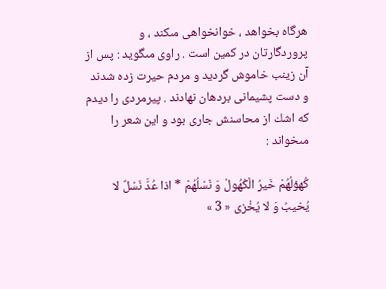هرگاه بخواهد ، خوانخواهى مىكند ، و پروردگارتان در كمين است . راوى مىگويد : پس از آن زينب خاموش گرديد و مردم حيرت زده شدند و دست پشيمانى بردهان نهادند . پيرمردى را ديدم كه اشك از محاسنش جارى بود و اين شعر را مىخواند :

كُهؤلُهُمْ خَيرُ الْكُهُولْ وَ نَسْلُهُمْ * اذا عُدَّ نَسْلٌ لا يُخيبُ وَ لا يُخْزى « 3 »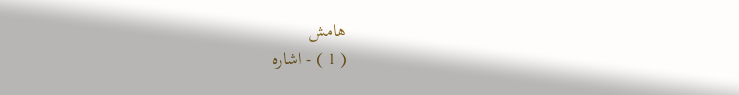هامش
( 1 ) - اشاره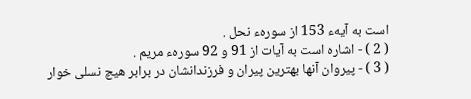است به آيهء 153 از سورهء نحل .
( 2 ) - اشاره است به آيات از 91 و 92 سورهء مريم .
( 3 ) - پيروان آنها بهترين پيران و فرزندانشان در برابر هيچ نسلى خوار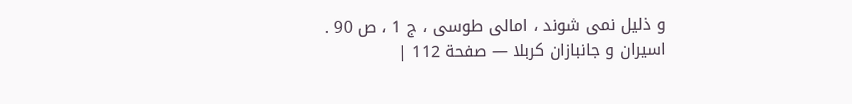و ذليل نمى شوند ، امالى طوسى ، ج 1 ، ص 90 .
اسيران و جانبازان كربلا — صفحة 112 |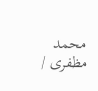محمد مظفرى /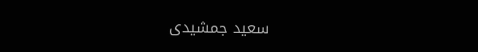سعيد جمشيدى